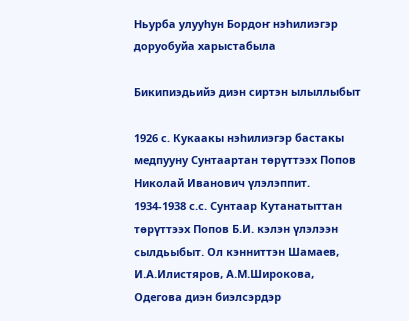Ньурба улууһун Бордоҥ нэһилиэгэр доруобуйа харыстабыла

Бикипиэдьийэ диэн сиртэн ылыллыбыт

1926 с. Кукаакы нэһилиэгэр бастакы медпууну Сунтаартан төрүттээх Попов Николай Иванович үлэлэппит. 1934-1938 с.с. Сунтаар Кутанатыттан төрүттээх Попов Б.И. кэлэн үлэлээн сылдьыбыт. Ол кэнниттэн Шамаев, И.А.Илистяров, А.М.Широкова, Одегова диэн биэлсэрдэр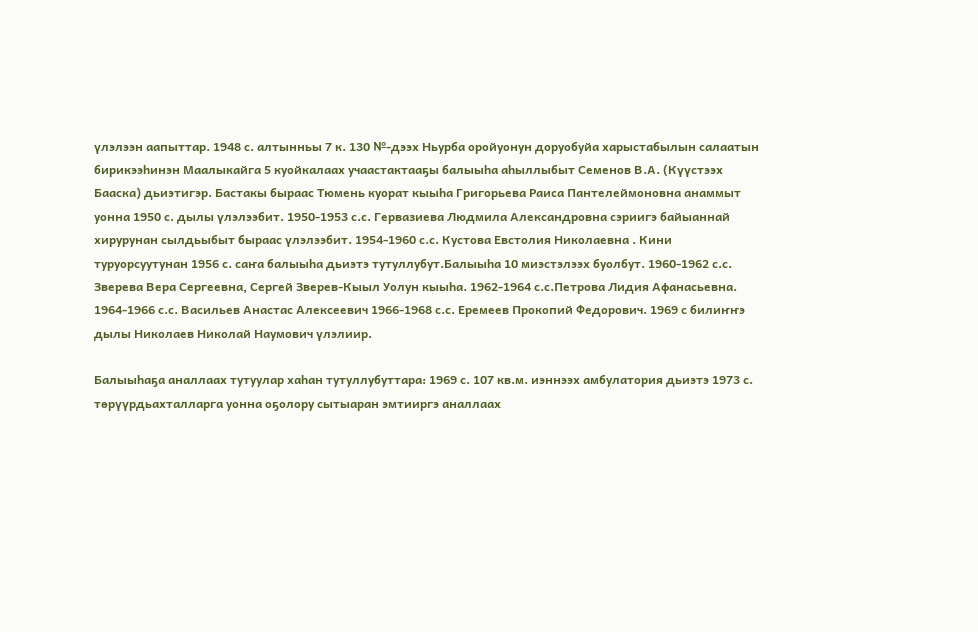үлэлээн аапыттар. 1948 с. алтынньы 7 к. 130 №-дээх Ньурба оройуонун доруобуйа харыстабылын салаатын бирикээһинэн Маалыкайга 5 куойкалаах учаастактааҕы балыыһа аһыллыбыт Семенов В.А. (Күүстээх Бааска) дьиэтигэр. Бастакы быраас Тюмень куорат кыыһа Григорьева Раиса Пантелеймоновна анаммыт уонна 1950 с. дылы үлэлээбит. 1950-1953 с.с. Гервазиева Людмила Александровна сэриигэ байыаннай хирурунан сылдьыбыт быраас үлэлээбит. 1954-1960 с.с. Кустова Евстолия Николаевна . Кини туруорсуутунан 1956 с. саҥа балыыһа дьиэтэ тутуллубут.Балыыһа 10 миэстэлээх буолбут. 1960-1962 с.с. Зверева Вера Сергеевна, Сергей Зверев-Кыыл Уолун кыыһа. 1962-1964 с.с.Петрова Лидия Афанасьевна. 1964-1966 с.с. Васильев Анастас Алексеевич 1966-1968 с.с. Еремеев Прокопий Федорович. 1969 с билиҥҥэ дылы Николаев Николай Наумович үлэлиир.

Балыыһаҕа аналлаах тутуулар хаһан тутуллубуттара: 1969 с. 107 кв.м. иэннээх амбулатория дьиэтэ 1973 с. төрүүрдьахталларга уонна оҕолору сытыаран эмтииргэ аналлаах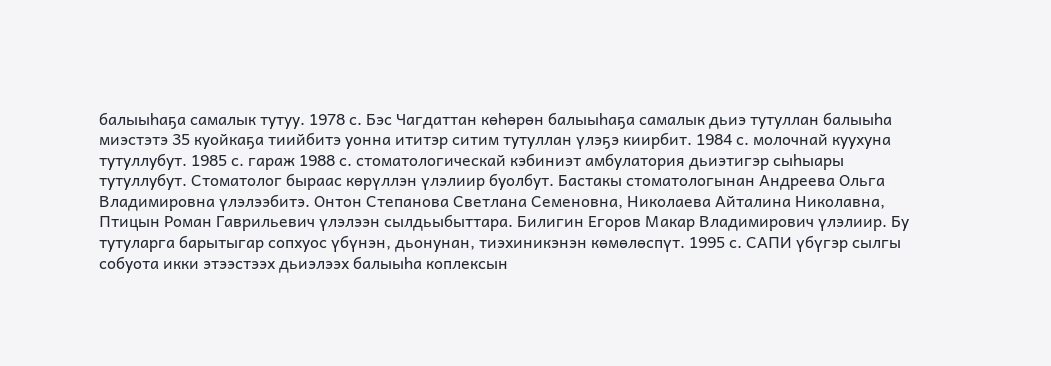балыыһаҕа самалык тутуу. 1978 с. Бэс Чагдаттан көһөрөн балыыһаҕа самалык дьиэ тутуллан балыыһа миэстэтэ 35 куойкаҕа тиийбитэ уонна ититэр ситим тутуллан үлэҕэ киирбит. 1984 с. молочнай куухуна тутуллубут. 1985 с. гараж 1988 с. стоматологическай кэбиниэт амбулатория дьиэтигэр сыһыары тутуллубут. Стоматолог быраас көрүллэн үлэлиир буолбут. Бастакы стоматологынан Андреева Ольга Владимировна үлэлээбитэ. Онтон Степанова Светлана Семеновна, Николаева Айталина Николавна, Птицын Роман Гаврильевич үлэлээн сылдьыбыттара. Билигин Егоров Макар Владимирович үлэлиир. Бу тутуларга барытыгар сопхуос үбүнэн, дьонунан, тиэхиникэнэн көмөлөспүт. 1995 с. САПИ үбүгэр сылгы собуота икки этээстээх дьиэлээх балыыһа коплексын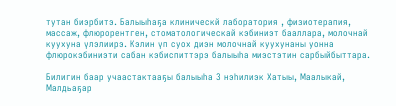тутан биэрбитэ. Балыыһаҕа клиническй лаборатория , физиотерапия, массаж, флюрорентген, стоматологическай кэбиниэт бааллара, молочнай куухуна үлэлиирэ. Кэлин үп суох диэн молочнай куухунаны уонна флюрокэбиниэти сабан кэбиспиттэрэ балыыһа миэстэтин сарбыйбыттара.

Билигин баар учаастактааҕы балыыһа 3 нэһилиэк Хатыы, Маалыкай, Малдьаҕар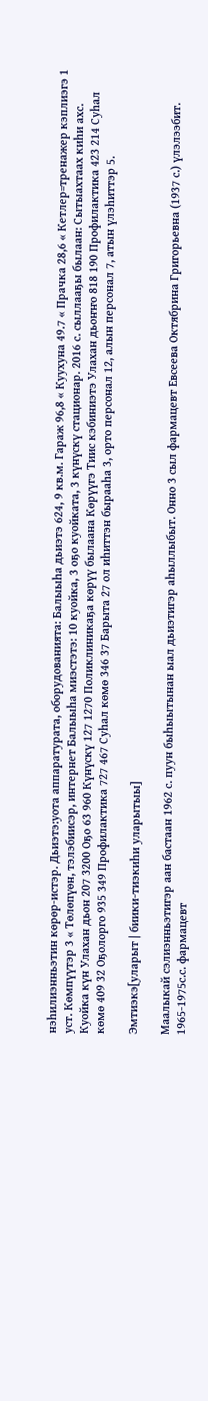нэһилиэнньэтин көрөр-истэр. Дьиэтэ:уота аппаратурата, оборудованията: Балыыһа дьиэтэ 624, 9 кв.м. Гараж 96,8 « Куухуна 49.7 « Прачка 28,6 « Кетлер=тренажер кэплиэгэ 1 уст. Көмпүүтэр 3 « Төлөпүөн, тэлэбиисэр, интернет Балыыһа миэстэтэ: 10 куойка, 3 оҕо куойката, 3 күнүскү стационар. 2016 с. сыллааҕы былаан: Сытыахтаах киһи ахс. Куойка күн Улахан дьон 207 3200 Оҕо 63 960 Күнүскү 127 1270 Поликлиникаҕа көрүү былаана Көрүүгэ Тиис кэбиниэтэ Улахан дьоҥҥо 818 190 Профилактика 423 214 Суһал көмө 409 32 Оҕолорго 935 349 Профилактика 727 467 Суһал көмө 346 37 Барыта 27 ол иһиттэн бырааһа 3, орто персонал 12, алын персонал 7, атын үлэһиттэр 5.

Эмтиэкэ[уларыт | биики-тиэкиһи уларытыы]

Маалыкай сэлиэнньэтигэр аан бастаан 1962 с. пуун быһыытынан ыал дьиэтигэр аһыллыбыт. Онно 3 сыл фармацевт Евсеева Октябрина Григорьевна (1937 с.) үлэлээбит. 1965-1975с.с. фармацевт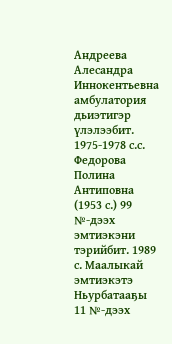Андреева Алесандра Иннокентьевна амбулатория дьиэтигэр үлэлээбит. 1975-1978 с.с. Федорова Полина Антиповна (1953 с.) 99 №-дээх эмтиэкэни тэрийбит. 1989 с. Маалыкай эмтиэкэтэ Ньурбатааҕы 11 №-дээх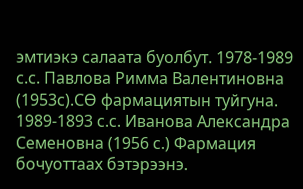эмтиэкэ салаата буолбут. 1978-1989 с.с. Павлова Римма Валентиновна (1953с).СӨ фармациятын туйгуна. 1989-1893 с.с. Иванова Александра Семеновна (1956 с.) Фармация бочуоттаах бэтэрээнэ.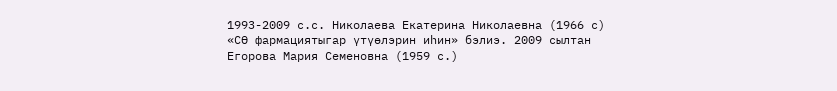1993-2009 с.с. Николаева Екатерина Николаевна (1966 с) «СӨ фармациятыгар үтүөлэрин иһин» бэлиэ. 2009 сылтан Егорова Мария Семеновна (1959 с.)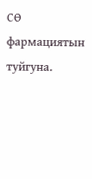СӨ фармациятын туйгуна.